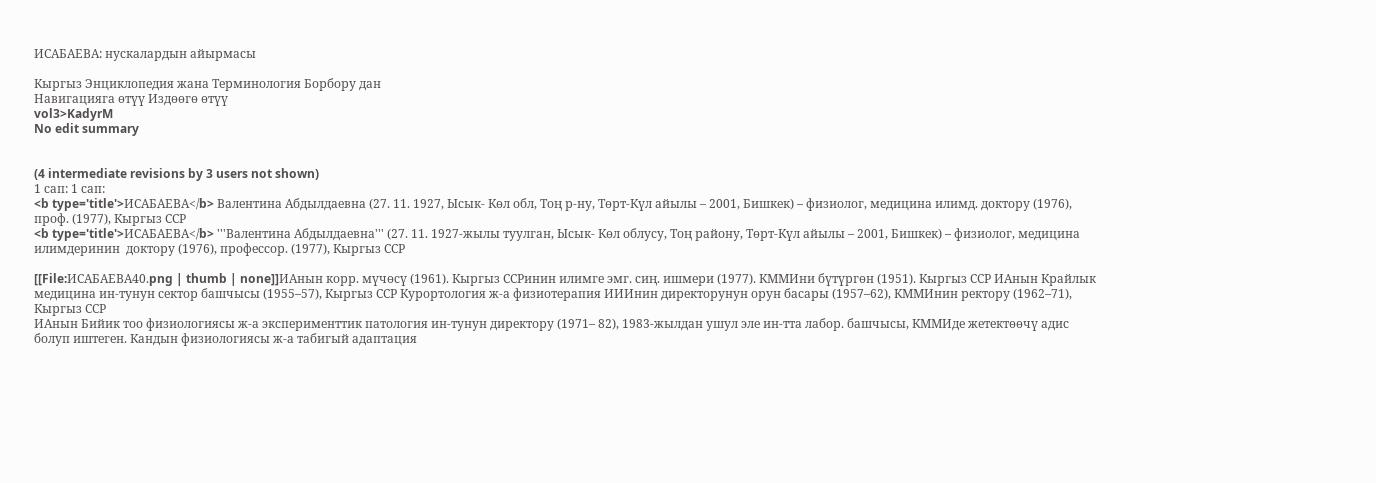ИСАБАЕВА: нускалардын айырмасы

Кыргыз Энциклопедия жана Терминология Борбору дан
Навигацияга өтүү Издөөгө өтүү
vol3>KadyrM
No edit summary


(4 intermediate revisions by 3 users not shown)
1 сап: 1 сап:
<b type='title'>ИСАБАЕВА</b> Валентина Абдылдаевна (27. 11. 1927, Ысык- Көл обл, Тоң р-ну, Төрт-Күл айылы – 2001, Бишкек) – физиолог, медицина илимд. доктору (1976), проф. (1977), Кыргыз ССР
<b type='title'>ИСАБАЕВА</b> '''Валентина Абдылдаевна''' (27. 11. 1927-жылы туулган, Ысык- Көл облусу, Тоң району, Төрт-Күл айылы – 2001, Бишкек) – физиолог, медицина илимдеринин  доктору (1976), профессор. (1977), Кыргыз ССР

[[File:ИСАБАЕВА40.png | thumb | none]]ИАнын корр. мүчөсү (1961). Кыргыз ССРинин илимге эмг. сиң. ишмери (1977). КММИни бүтүргөн (1951). Кыргыз ССР ИАнын Крайлык медицина ин-тунун сектор башчысы (1955–57), Кыргыз ССР Курортология ж-а физиотерапия ИИИнин директорунун орун басары (1957–62), КММИнин ректору (1962–71), Кыргыз ССР
ИАнын Бийик тоо физиологиясы ж-а эксперименттик патология ин-тунун директору (1971– 82), 1983-жылдан ушул эле ин-тта лабор. башчысы, КММИде жетектөөчү адис болуп иштеген. Кандын физиологиясы ж-а табигый адаптация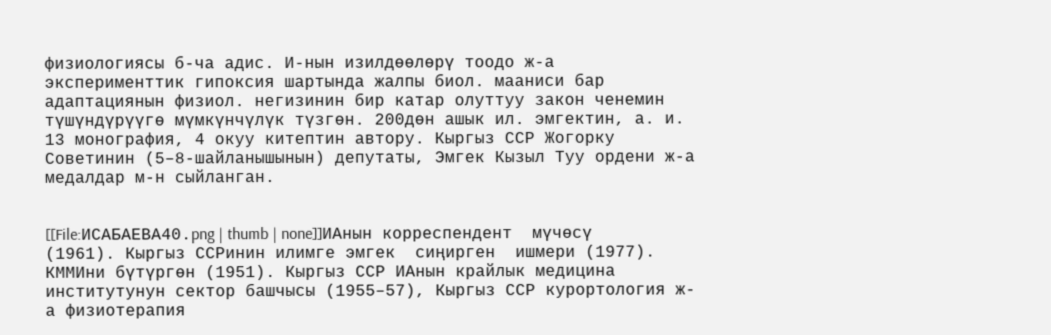физиологиясы б-ча адис. И-нын изилдөөлөрү тоодо ж-а эксперименттик гипоксия шартында жалпы биол. мааниси бар адаптациянын физиол. негизинин бир катар олуттуу закон ченемин түшүндүрүүгө мүмкүнчүлүк түзгөн. 200дөн ашык ил. эмгектин, а. и. 13 монография, 4 окуу китептин автору. Кыргыз ССР Жогорку Советинин (5–8-шайланышынын) депутаты, Эмгек Кызыл Туу ордени ж-а медалдар м-н сыйланган.


[[File:ИСАБАЕВА40.png | thumb | none]]ИАнын корреспендент  мүчөсү (1961). Кыргыз ССРинин илимге эмгек  сиңирген  ишмери (1977). КММИни бүтүргөн (1951). Кыргыз ССР ИАнын крайлык медицина институтунун сектор башчысы (1955–57), Кыргыз ССР курортология ж-а физиотерапия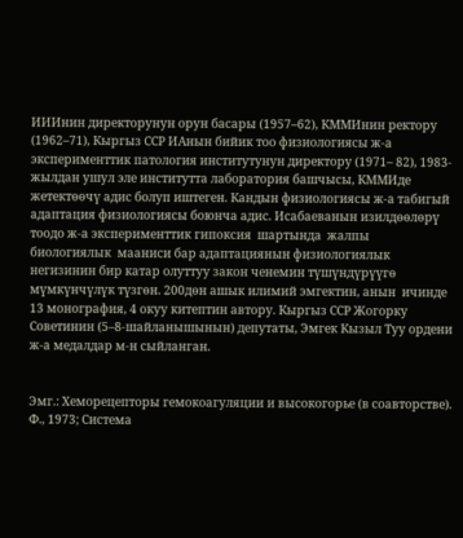ИИИнин директорунун орун басары (1957–62), КММИнин ректору (1962–71), Кыргыз ССР ИАнын бийик тоо физиологиясы ж-а эксперименттик патология институтунун директору (1971– 82), 1983-жылдан ушул эле институтта лаборатория башчысы, КММИде жетектөөчү адис болуп иштеген. Кандын физиологиясы ж-а табигый адаптация физиологиясы боюнча адис. Исабаеванын изилдөөлөрү тоодо ж-а эксперименттик гипоксия  шартында  жалпы  биологиялык  мааниси бар адаптациянын физиологиялык негизинин бир катар олуттуу закон ченемин түшүндүрүүгө мүмкүнчүлүк түзгөн. 200дөн ашык илимий эмгектин, анын  ичинде 13 монография, 4 окуу китептин автору. Кыргыз ССР Жогорку Советинин (5–8-шайланышынын) депутаты, Эмгек Кызыл Туу ордени ж-а медалдар м-н сыйланган.


Эмг.: Хеморецепторы гемокоагуляции и высокогорье (в соавторстве). Ф., 1973; Система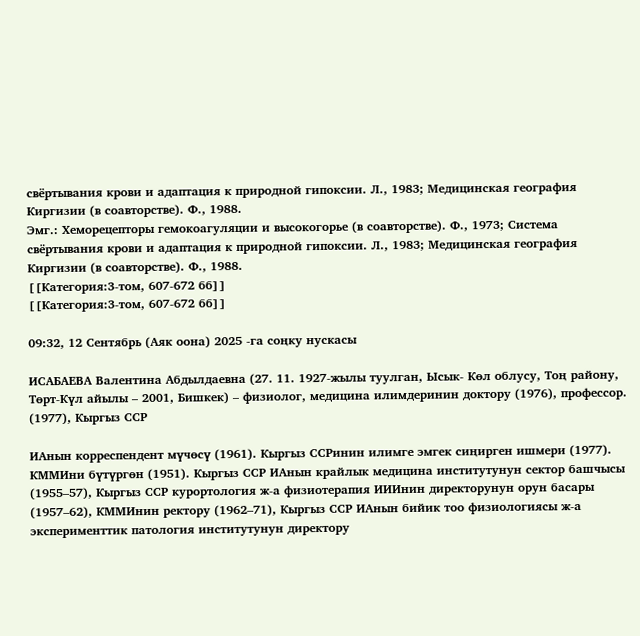свёртывания крови и адаптация к природной гипоксии. Л., 1983; Медицинская география Киргизии (в соавторстве). Ф., 1988.
Эмг.: Хеморецепторы гемокоагуляции и высокогорье (в соавторстве). Ф., 1973; Система свёртывания крови и адаптация к природной гипоксии. Л., 1983; Медицинская география Киргизии (в соавторстве). Ф., 1988.
[[Категория:3-том, 607-672 бб]]
[[Категория:3-том, 607-672 бб]]

09:32, 12 Сентябрь (Аяк оона) 2025 -га соңку нускасы

ИСАБАЕВА Валентина Абдылдаевна (27. 11. 1927-жылы туулган, Ысык- Көл облусу, Тоң району, Төрт-Күл айылы – 2001, Бишкек) – физиолог, медицина илимдеринин доктору (1976), профессор. (1977), Кыргыз ССР

ИАнын корреспендент мүчөсү (1961). Кыргыз ССРинин илимге эмгек сиңирген ишмери (1977). КММИни бүтүргөн (1951). Кыргыз ССР ИАнын крайлык медицина институтунун сектор башчысы (1955–57), Кыргыз ССР курортология ж-а физиотерапия ИИИнин директорунун орун басары (1957–62), КММИнин ректору (1962–71), Кыргыз ССР ИАнын бийик тоо физиологиясы ж-а эксперименттик патология институтунун директору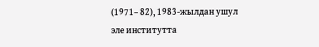(1971– 82), 1983-жылдан ушул эле институтта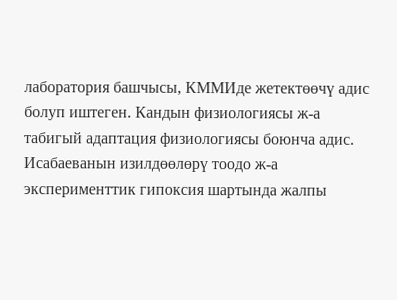лаборатория башчысы, КММИде жетектөөчү адис болуп иштеген. Кандын физиологиясы ж-а табигый адаптация физиологиясы боюнча адис. Исабаеванын изилдөөлөрү тоодо ж-а эксперименттик гипоксия шартында жалпы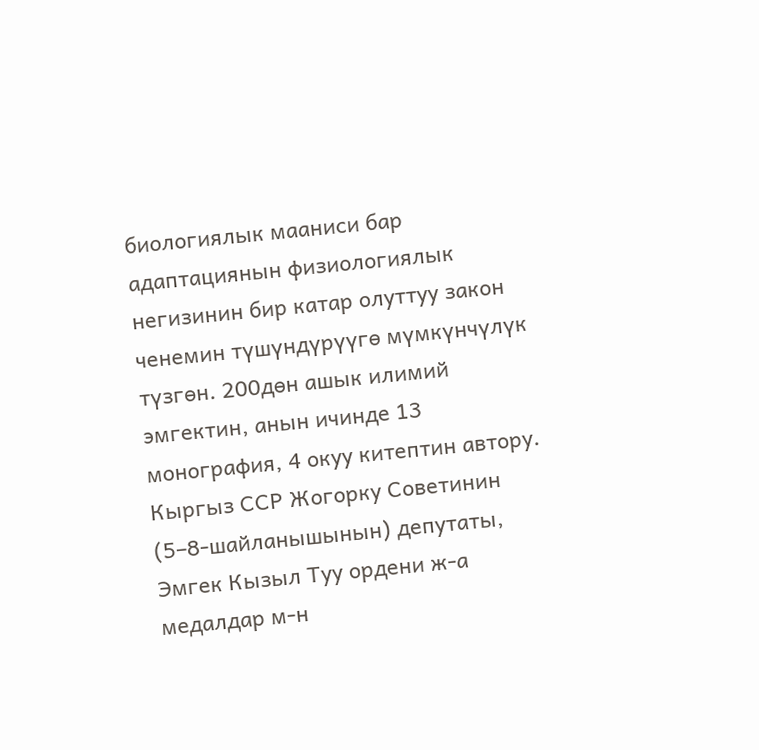биологиялык мааниси бар адаптациянын физиологиялык негизинин бир катар олуттуу закон ченемин түшүндүрүүгө мүмкүнчүлүк түзгөн. 200дөн ашык илимий эмгектин, анын ичинде 13 монография, 4 окуу китептин автору. Кыргыз ССР Жогорку Советинин (5–8-шайланышынын) депутаты, Эмгек Кызыл Туу ордени ж-а медалдар м-н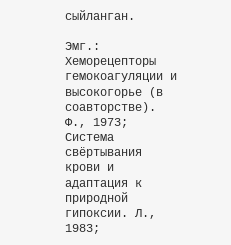сыйланган.

Эмг.: Хеморецепторы гемокоагуляции и высокогорье (в соавторстве). Ф., 1973; Система свёртывания крови и адаптация к природной гипоксии. Л., 1983;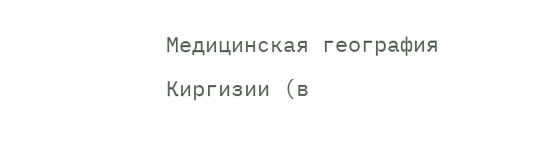Медицинская география Киргизии (в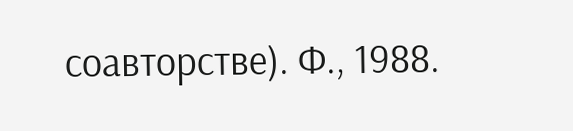соавторстве). Ф., 1988.